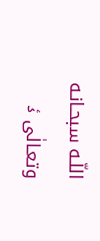اللّـه سبحـانـه وتعـالٰى ގެ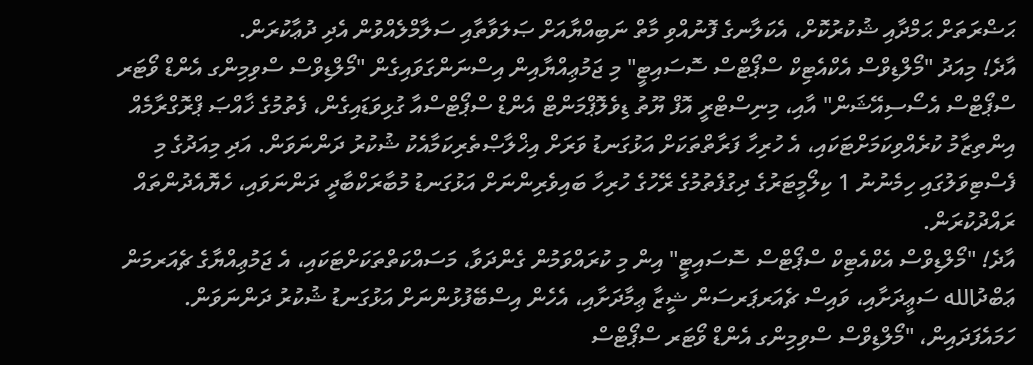ޙަޟްރަތަށް ޙަމްދާއި ޝުކުރުކޮށް، އެކަލާނގެ ފޮނުއްވި މާތް ނަބިއްޔާއަށް ޞަލަވާތާއި ސަލާމްލެއްވުން އެދި ދުޢާކުރަން.
އާދެ! މިއަދު "މޯލްޑިވްސް އެކްއެޓިކް ސްޕޯޓްސް ސޮސައިޓީ" މި ޖަމުޢިއްޔާއިން އިސްނަންގަވައިގެން "މޯލްޑިވްސް ސްވިމިންގ އެންޑް ވޯޓަރ ސްޕޯޓްސް އެސޯސިއޭޝަން" އާއި، މިނިސްޓްރީ އޮފް ޔޫތު ޑިވެލޮޕްމަންޓް އެންޑް ސްޕޯޓްސްއާ ގުޅިވަޑައިގެން، ފެތުމުގެ ޚާއްޞަ ޕްރޮގްރާމެއް އިންތިޒާމު ކުރެއްވިކަމަށްޓަކައި، އެ ހުރިހާ ފަރާތްތަކަށް އަޅުގަނޑު ވަރަށް އިޚްލާޞްތެރިކަމާއެކު ޝުކުރު ދަންނަވަން. އަދި މިއަދުގެ މި ފެސްޓިވަލުގައި ހިމެނުނު 1 ކިލޯމީޓަރުގެ ދިގުފެތުމުގެ ރޭހުގެ ހުރިހާ ބައިވެރިންނަށް އަޅުގަނޑު މުބާރަކްބާދީ ދަންނަވައި، ހެޔޮއެދުންތައް ރައްދުކުރަން.
އާދެ! "މޯލްޑިވްސް އެކްއެޓިކް ސްޕޯޓްސް ސޮސައިޓީ" އިން މި ކުރައްވަމުން ގެންދަވާ، މަސައްކަތްތަކަށްޓަކައި، އެ ޖަމުޢިއްޔާގެ ޗެއަރމަން ޢަބްދުالله ސަޢީދަށާއި، ވައިސް ޗެއަރޕަރސަން ޝީޒާ ޢިމާދަށާއި، އެހެން އިސްބޭފުޅުންނަށް އަޅުގަނޑު ޝުކުރު ދަންނަވަން. ހަމައެފަދައިން، "މޯލްޑިވްސް ސްވިމިންގ އެންޑް ވޯޓަރ ސްޕޯޓްސް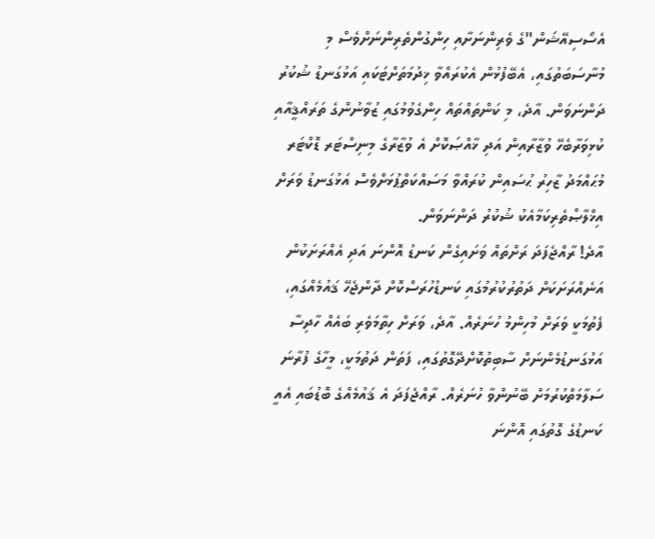އެސޯސިއޭޝަން"ގެ ވެރިންނަށާއި ހިންގުންތެރިންނަށްވެސް މި މުނާސަބަތުގައި، އެބޭފުޅުން އެކުރައްވާ ޚިދުމަތަށްޓަކައި އަޅުގަނޑު ޝުކުރު ދަންނަވަން. އާދެ، މި ކަންތައްތައް ހިންގެވުމުގައި ޒުވާނުންގެ ތަރައްޤީއާއި ކުޅިވަރާބެހޭ ވުޒާރާއިން އަދި ޚާއްޞަކޮށް އެ ވުޒާރާގެ މިނިސްޓަރ ޑޮކްޓަރ މުޙައްމަދު ޒާހިރު ޙުސައިން ކުރައްވާ މަސައްކަތްޕުޅަށްވެސް އަޅުގަނޑު ވަރަށް އިޚްލާޞްތެރިކަމާއެކު ޝުކުރު ދަންނަވަން.
އާދެ! ރާއްޖެފަދަ ރަށްތައް ވަށައިގެން ކަނޑު އޮންނަ އަދި އެއްރަށަކުން އަނެއްރަށަކަށް ދަތުރުކުރުމުގައި ކަނޑުހުރަސްކޮށް ދާންޖެހޭ ޤައުމެއްގައި، ފެތުމަކީ ވަރަށް މުހިންމު ހުނަރެއް. އާދެ، ވަރަށް ހިތާމަވެރި ބައެއް ހާދިސާ އަޅުގަނޑުމެންނަށް ސާބިތުކޮށްދޭގޮތުގައި، ފަތަން ދަތުމަކީ، މީހާގެ ފުރާނަ ސަލާމަތްކުރުމަށް ބޭނުންވާ ހުނަރެއް. ރާއްޖެފަދަ އެ ޤައުމެއްގެ ބޮޑުބައި އެއީ ކަނޑުގެ ގޮތުގައި އޮންނަ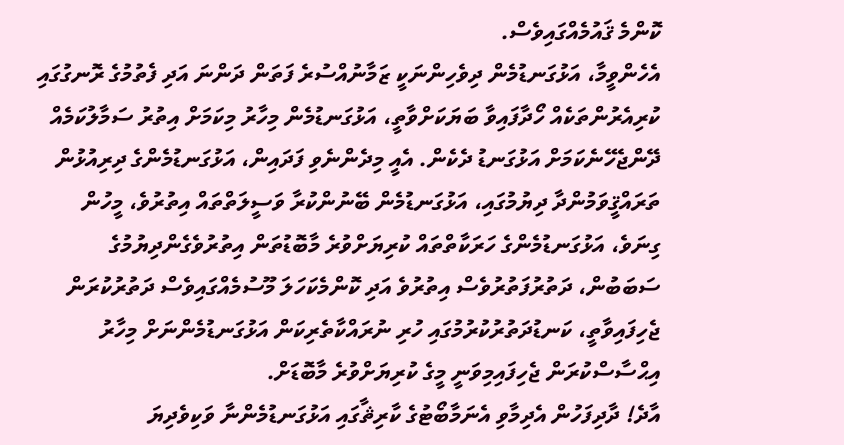ކޮންމެ ޤައުމެއްގައިވެސް.
އެހެންވީމާ، އަޅުގަނޑުމެން ދިވެހިންނަކީ ޒަމާނުއްސުރެ ފަތަން ދަންނަ އަދި ފެތުމުގެ ރޮނގުގައި ކުރިއެރުންތަކެއް ހޯދާފައިވާ ބަޔަކަށްވާތީ، އަޅުގަނޑުމެން މިހާރު މިކަމަށް އިތުރު ސަމާލުކަމެއް ދޭންޖެހޭނެކަމަށް އަޅުގަނޑު ދެކެން. އެއީ މިދެންނެވި ފަދައިން، އަޅުގަނޑުމެންގެ ދިރިއުޅުން ތަރައްޤީވަމުންދާ ދިޔުމުގައި، އަޅުގަނޑުމެން ބޭނުންކުރާ ވަސީލަތްތައް އިތުރުވެ، މީހުން ގިނަވެ، އަޅުގަނޑުމެންގެ ހަރަކާތްތައް ކުރިޔަށްވުރެ މާބޮޑުތަން އިތުރުވެގެންދިޔުމުގެ ސަބަބުން، ދަތުރުފަތުރުވެސް އިތުރުވެ އަދި ކޮންމެކަހަލަ މޫސުމެއްގައިވެސް ދަތުރުކުރަން ޖެހިފައިވާތީ، ކަނޑުދަތުރުކުރުމުގައި ހުރި ނުރައްކާތެރިކަން އަޅުގަނޑުމެންނަށް މިހާރު އިޙްސާސްކުރަން ޖެހިފައިމިވަނީ މީގެ ކުރިޔަށްވުރެ މާބޮޑަށް.
އާދެ! ދާދިފަހުން އެދިމާވި އެނަމާބޯޓުގެ ކާރިޘާގައި އަޅުގަނޑުމެންނާ ވަކިވެދިޔަ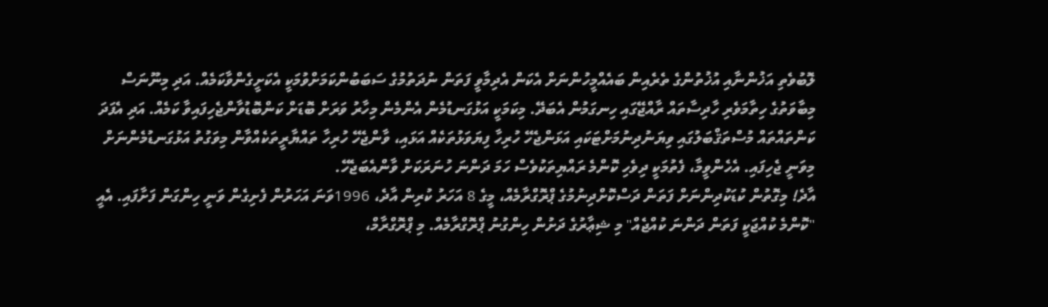ލޮބުވެތި އަޚުންނާއި އުޚުތުންގެ ތެރެއިން ބައެއްމީހުންނަށް އެކަން އެދިމާވީ ފަތަން ނުދަތުމުގެ ސަބަބުންކަމަށްވުމަކީ އެކަށީގެންވާކަމެއް. އަދި މިނޫނަސް މިބާވަތުގެ ހިތާމަވެރި ހާދިސާތައް ރާއްޖޭގައި ހިނގަމުން އެބަދޭ. މިކަމަކީ އަޅުގަނޑުމެން އެންމެން މިހާރު ވަރަށް ބޮޑަށް ކަންބޮޑުވާންޖެހިފައިވާ ކަމެއް. އަދި އެފަދަ ކަންތައްތައް މުސްތަޤްބަލުގައި ވިޔަނުދިނުމަށްޓަކައި އަޅަންޖެހޭ ހުރިހާ ފިޔަވަޅުތަކެއް އަޅައި، ވާންޖެހޭ ހުރިހާ ތައްޔާރީތަކެއްވާން މިވަގުތު އަޅުގަނޑުމެންނަށް މިވަނީ ޖެހިފައި. އެހެންވީމާ، ފެތުމަކީ ދިވެހި ކޮންމެ ރައްޔިތަކުވެސް ހަމަ ދަންނަ ހުނަރަކަށް ވާންއެބަޖެހޭ.
އާދެ! މިގޮތުން ކުޑަކުދިންނަށް ފަތަން ދަސްކޮށްދިނުމުގެ ޕްރޮގްރާމެއް، މީގެ 8 އަހަރު ކުރިން އާދެ، 1996ވަނަ އަހަރުން ފެށިގެން ވަނީ ހިންގަން ފަށާފައި. އެއީ "ކޮންމެ ކުއްޖަކީ ފަތަން ދަންނަ ކުއްޖެއް" މި ޝިޢާރުގެ ދަށުން ހިންގުނު ޕްރޮގްރާމެއް. މި ޕްރޮގްރާމް،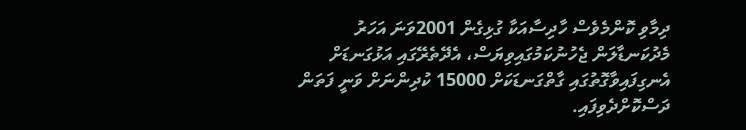ދިމާވި ކޮންމެވެސް ހާދިސާއަކާ ގުޅިގެން 2001ވަނަ އަހަރު މެދުކަނޑާލަން ޖެހުނުކަމުގައިވިޔަސް، އެދޭތެރޭގައި އަޅުގަނޑަށް އެނގިފައިވާގޮތުގައި ގާތްގަނޑަކަށް 15000 ކުދިންނަށް ވަނީ ފަތަން ދަސްކޮށްދެވިފައި.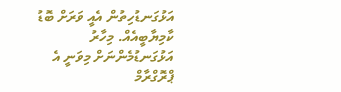އަޅުގަނޑުހިތުން އެއީ ވަރަށް ބޮޑު ކާމިޔާބީއެއް. މިހާރު އަޅުގަނޑުމެންނަށް މިވަނީ އެ ޕްރޮގްރާމް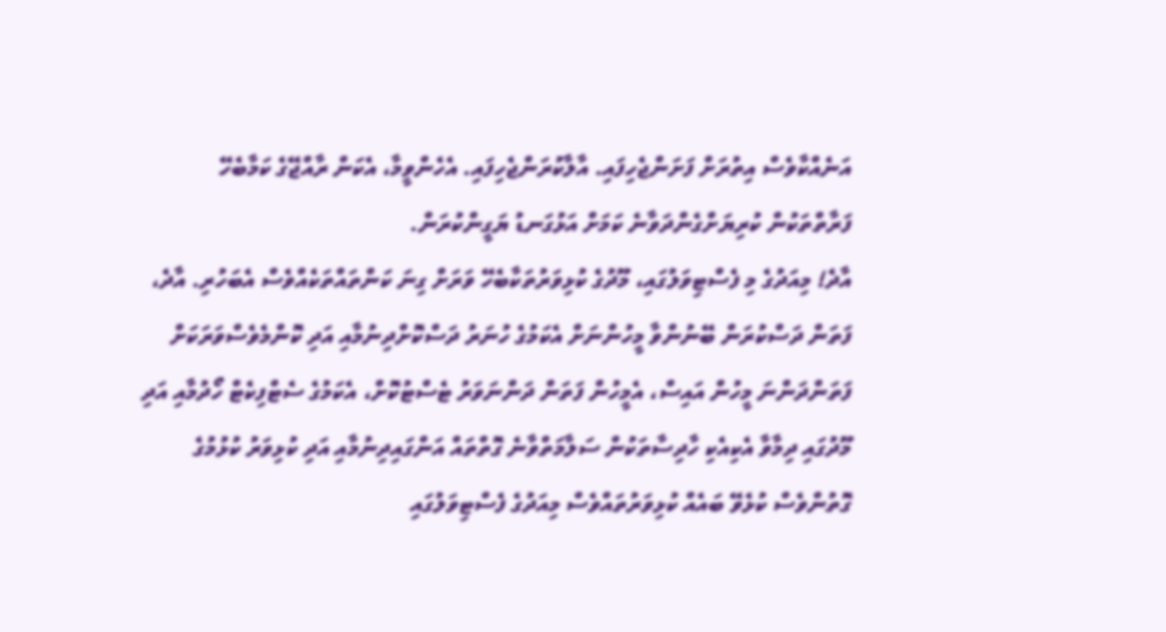އަނެއްކާވެސް އިތުރަށް ފަށަންޖެހިފައި. އާލާކުރަންޖެހިފައި. އެހެންވީމާ، އެކަން ރާއްޖޭގެ ކަމާބެހޭ ފަރާތްތަކުން ކުރިޔަށްގެންދަވާނެ ކަމަށް އަޅުގަނޑު ޔަގީންކުރަން.
އާދެ! މިއަދުގެ މި ފެސްޓިވަލުގައި، މޫދުގެ ކުޅިވަރުތަކާބެހޭ ވަރަށް ގިނަ ކަންތައްތަކެއްވެސް އެބަހުރި. އާދެ، ފަތަން ދަސްކުރަން ބޭނުންވާ މީހުންނަށް އެކަމުގެ ހުނަރު ދަސްކޮށްދިނުމާއި އަދި ކޮންމެވެސްވަރަކަށް ފަތަންދަންނަ މީހުން އައިސް، އެމީހުން ފަތަން ދަންނަވަރު ޓެސްޓުކޮށް، އެކަމުގެ ސެޓްފިކެޓް ހޯދުމާއި އަދި މޫދުގައި ދިމާވާ އެކިއެކި ހާދިސާތަކުން ސަލާމަތްވާނެ ގޮތްތައް އަންގައިދިނުމާއި އަދި ކުޅިވަރު ކުޅުމުގެ ގޮތުންވެސް ކުޅެވޭ ބައެއް ކުޅިވަރުތައްވެސް މިއަދުގެ ފެސްޓިވަލުގައި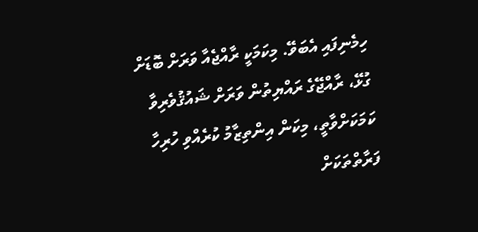ހިމެނިފައި އެބަވޭ. މިކަމަކީ ރާއްޖެއާ ވަރަށް ބޮޑަށް ގުޅޭ، ރާއްޖޭގެ ރައްޔިތުން ވަރަށް ޝައުޤުވެރިވާ ކަމަކަށްވާތީ، މިކަން އިންތިޒާމު ކުރެއްވި ހުރިހާ ފަރާތްތަކަށް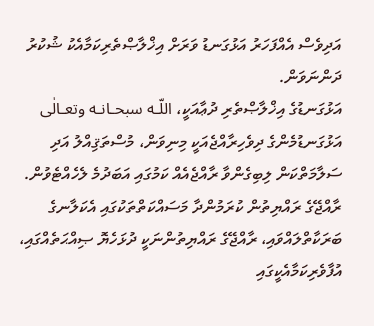އަދިވެސް އެއްފަހަރު އަޅުގަނޑު ވަރަށް އިޚްލާޞްތެރިކަމާއެކު ޝުކުރު ދަންނަވަން.
އަޅުގަނޑުގެ އިޚްލާޞްތެރި ދުޢާއަކީ، اللّـه سبحـانـه وتعـالٰى އަޅުގަނޑުމެންގެ ދިވެހިރާއްޖެއަކީ މިނިވަން، މުސްތަޤިއްލު އަދި ސަލާމަތްކަން ލިބިގެންވާ ރާއްޖެއެއް ކަމުގައި އަބަދުމެ ލެހެއްޓެވުން. ރާއްޖޭގެ ރައްޔިތުން ކުރަމުންދާ މަސައްކަތްތަކުގައި އެކަލާނގެ ބަރަކާތްލައްވައި، ރާއްޖޭގެ ރައްޔިތުންނަކީ ދުޅަހެޔޮ ޞިއްޙަތެއްގައި، އުފާވެރިކަމާއެކީގައި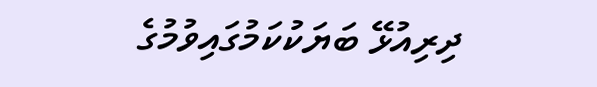ދިރިއުޅޭ ބަޔަކުކަމުގައިވުމުގެ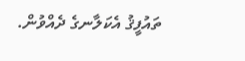ތައުފީޤު އެކަލާނގެ ދެއްވުން.